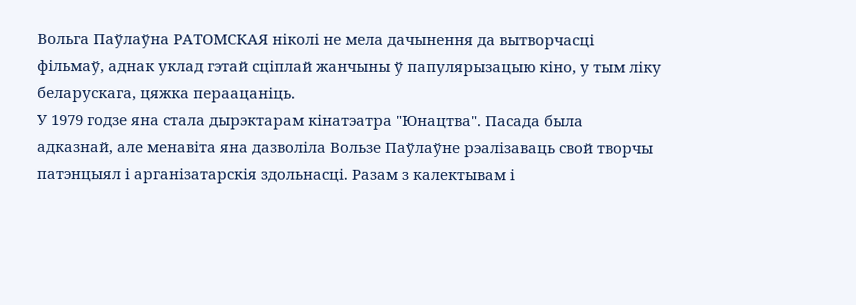Вольга Паўлаўна РАТОМСКАЯ ніколі не мела дачынення да вытворчасці фільмаў, аднак уклад гэтай сціплай жанчыны ў папулярызацыю кіно, у тым ліку беларускага, цяжка пераацаніць.
У 1979 годзе яна стала дырэктарам кінатэатра "Юнацтва". Пасада была адказнай, але менавіта яна дазволіла Вользе Паўлаўне рэалізаваць свой творчы патэнцыял і арганізатарскія здольнасці. Разам з калектывам і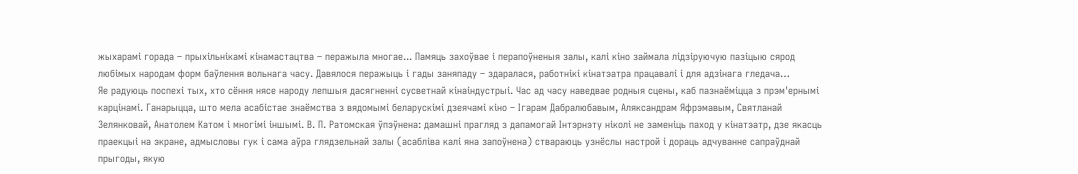жыхарамі горада – прыхільнікамі кінамастацтва – перажыла многае... Памяць захоўвае і перапоўненыя залы, калі кіно займала лідзіруючую пазіцыю сярод любімых народам форм баўлення вольнага часу. Давялося перажыць і гады заняпаду – здаралася, работнікі кінатэатра працавалі і для адзінага гледача…
Яе радуюць поспехі тых, хто сёння нясе народу лепшыя дасягненні сусветнай кінаіндустрыі. Час ад часу наведвае родныя сцены, каб пазнаёміцца з прэм'ернымі карцінамі. Ганарыцца, што мела асабістае знаёмства з вядомымі беларускімі дзеячамі кіно – Ігарам Дабралюбавым, Аляксандрам Яфрэмавым, Святланай Зелянковай, Анатолем Катом і многімі іншымі. В. П. Ратомская ўпэўнена: дамашні прагляд з дапамогай Інтэрнэту ніколі не заменіць паход у кінатэатр, дзе якасць праекцыі на экране, адмысловы гук і сама аўра глядзельнай залы (асабліва калі яна запоўнена) ствараюць узнёслы настрой і дораць адчуванне сапраўднай прыгоды, якую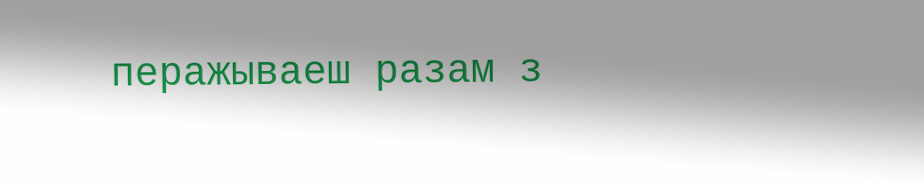перажываеш разам з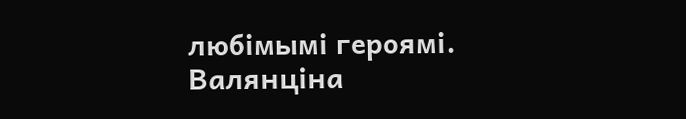любімымі героямі.
Валянціна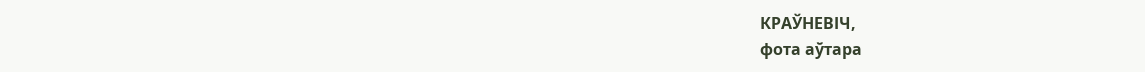КРАЎНЕВІЧ,
фота аўтара